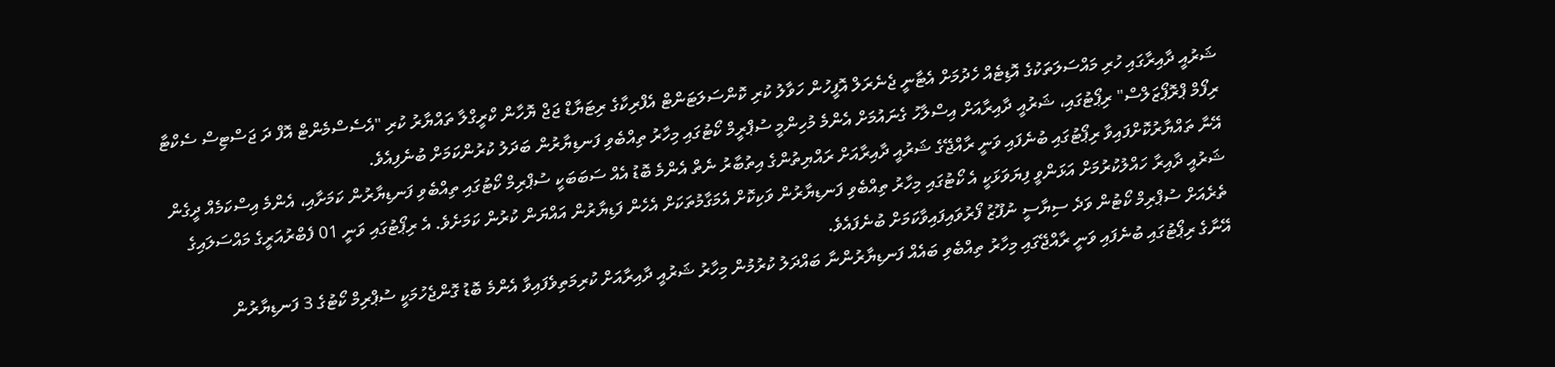ޝަރުއީ ދާއިރާގައި ހުރި މައްސަލަތަކުގެ އޮޑިޓެއް ހެދުމަށް އެޓާނީ ޖެނެރަލް އޮފީހުން ހަވާލު ކުރި ކޮންސަލަޓަންޓް އެފްރިކާގެ ރިޓަޔާޑް ޖަޖް ޔޮހާން ކްރީގްލާ ތައްޔާރު ކުރި "އެސެސްމެންޓް އޮފް ދަ ޖަސްޓިސް ސެކްޓާ ރިފޯމް ޕްރޮޕޯޒަލްސް" ރިޕޯޓުގައި، ޝަރުއީ ދާއިރާއަށް އިސްލާހު ގެނައުމަށް އެންމެ މުހިންމީ ސުޕްރީމް ކޯޓުގައި މިހާރު ތިއްބެވި ފަނޑިޔާރުން ބަދަލު ކުރުންކަމަށް ބުނެފިއެވެ.
އޭނާ ތައްޔާރުކޮށްފައިވާ ރިޕޯޓުގައި ބުނެފައި ވަނީ ރާއްޖޭގެ ޝަރުއީ ދާއިރާއަށް ރައްޔިތުންގެ އިތުބާރު ނެތް އެންމެ ބޮޑު އެއް ސަބަބަކީ ސުޕްރިމް ކޯޓުގައި ތިއްބެވި ފަނޑިޔާރުން ކަމަށާއި، އެންމެ އިސްކަމެއް ދީގެން ޝަރުއީ ދާއިރާ ހައްލުކުރުމަށް އަޅަންވީ ފިޔަވަޅަކީ އެ ކޯޓުގައި މިހާރު ތިއްބެވި ފަނޑިޔާރުން ވަކިކޮށް އެމަގާމުތަކަށް އެހެން ފަޑިޔާރުން އައްޔަން ކުރުން ކަމަށެވެ. އެ ރިޕޯޓުގައި ވަނީ 01 ފެބްރުއަރީގެ މައްސަލައިގެ ތެރެއަށް ސުޕްރިމް ކޯޓުން ވަދެ ސިޔާސީ ނުފޫޒު ފޯރުވައިފައިވާކަމަށް ބުނެފައެވެ.
އޭނާގެ ރިޕޯޓުގައި ބުނެފައި ވަނީ ރާއްޖޭގައި މިހާރު ތިއްބެވި ބައެއް ފަނޑިޔާރުންނާ ބައްދަލު ކުރުމުން މިހާރު ޝަރުއީ ދާއިރާއަށް ކުރިމަތިވެފައިވާ އެންމެ ބޮޑު ގޮންޖެހުމަކީ ސުޕްރިމް ކޯޓުގެ 3 ފަނޑިޔާރުން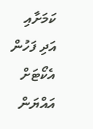ކަމަށާއި އަދި ފަހުން އެކޯޓަށް އައްޔަން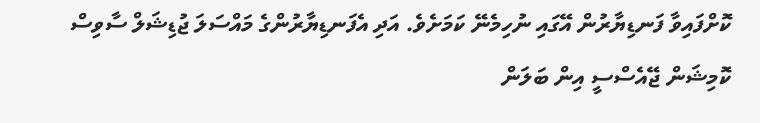ކޮށްފައިވާ ފަނޑިޔާރުން އޭގައި ނުހިމެނޭ ކަމަށެވެ. އަދި އެފަނޑިޔާރުންގެ މައްސަލަ ޖުޑިޝަލް ސާވިސް ކޮމިޝަން ޖޭއެސްސީ އިން ބަލަން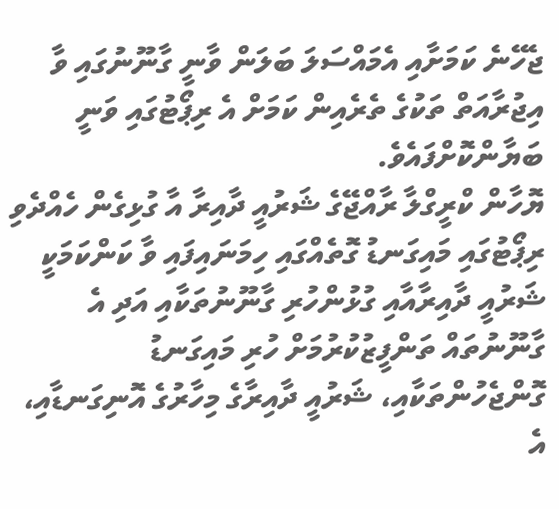ޖެހޭނެ ކަމަށާއި އެމައްސަލަ ބަލަން ވާނީ ގާނޫނުގައި ވާ އިޖުރާއަތް ތަކުގެ ތެރެއިން ކަމަށް އެ ރިޕޯޓުގައި ވަނީ ބަޔާންކޮށްފައެވެ.
ޔޮހާން ކްރީގްލާ ރާއްޖޭގެ ޝަރުއީ ދާއިރާ އާ ގުޅިގެން ހެއްދެވި ރިޕޯޓުގައި މައިގަނޑު ގޮތެއްގައި ހިމަނައިފައި ވާ ކަންކަމަކީ ޝަރުއީ ދާއިރާއާއި ގުޅުންހުރި ގާނޫނުތަކާއި އަދި އެ ގާނޫނުތައް ތަންފީޒުކުރުމަށް ހުރި މައިގަނޑު ގޮންޖެހުންތަކާއި، ޝަރުއީ ދާއިރާގެ މިހާރުގެ އޮނިގަނޑާއި، އެ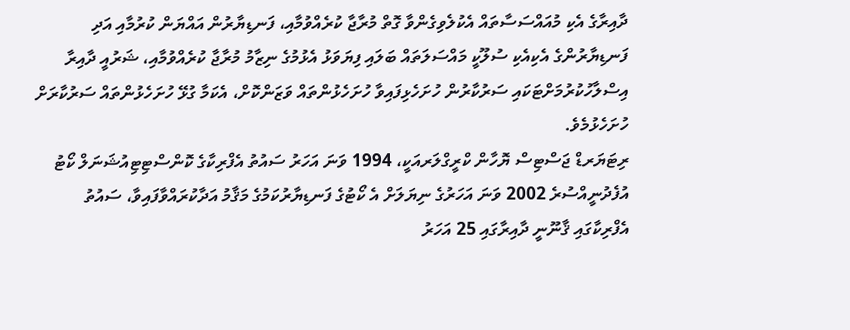ދާއިރާގެ އެކި މުއައްސަސާތައް އެކުލެވިގެންވާ ގޮތް މުރާޖާ ކުރެއްވުމާއި، ފަނޑިޔާރުން އައްޔަން ކުރުމާއި އަދި ފަނޑިޔާރުންގެ އެކިއެކި ސުލޫކީ މައްސަލަތައް ބަލައި ފިޔަވަޅު އެޅުމުގެ ނިޒާމު މުރާޖާ ކުރެއްވުމާއި، ޝަރުއީ ދާއިރާ އިސްލާހުކުރުމަށްޓަކައި ސަރުކާރުން ހުށަހެޅިފައިވާ ހުށަހެޅުންތައް ވަޒަންކޮށް، އެކަމާ ގުޅޭ ހުށަހެޅުންތައް ސަރުކާރަށް ހުށަހެޅުމެވެ.
ރިޓަޔަރޑް ޖަސްޓިސް ޔޮހާން ކްރީގްލަރއަކީ، 1994 ވަނަ އަހަރު ސައުތު އެފްރިކާގެ ކޮންސްޓިޓިއުޝަނަލް ކޯޓު އުފެދުނީއްސުރެ 2002 ވަނަ އަހަރުގެ ނިޔަލަށް އެ ކޯޓުގެ ފަނޑިޔާރުކަމުގެ މަޤާމު އަދާކުރައްވާފައިވާ، ސައުތު އެފްރިކާގައި ޤާނޫނީ ދާއިރާގައި 25 އަހަރު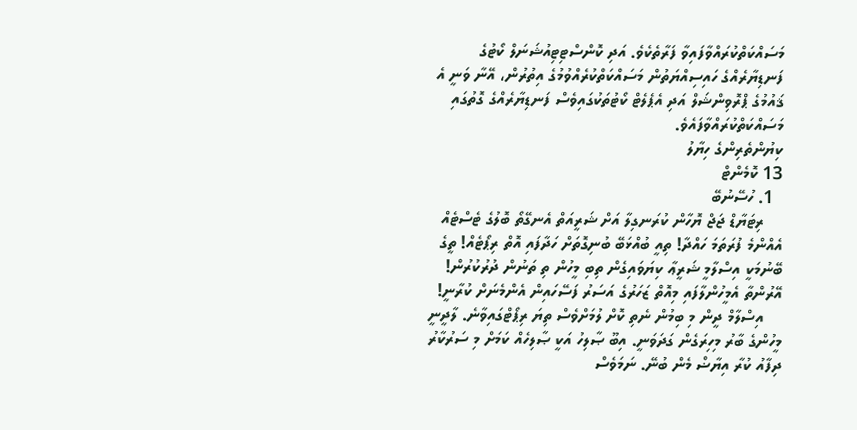މަސައްކަތްކުރައްވާފައިވާ ފަރާތެކެވެ. އަދި ކޮންސްޓިޓިއުޝަނަލް ކޯޓުގެ ފަނޑިޔާރެއްގެ ހައިސިއްޔަތުން މަސައްކަތްކުރެއްވުމުގެ އިތުރުން، އޭނާ ވަނީ އެ ޤައުމުގެ ޕްރޮވިންޝަލް އަދި އެޕެލެޓް ކޯޓުތަކުގައިވެސް ފަނޑިޔާރެއްގެ ގޮތުގައި މަސައްކަތްކުރައްވާފައެވެ.
ކިޔުންތެރިންގެ ހިޔާލު
13 ކޮމެންޓް
  1. ހުސޭނުބޭ
    ރިޓަޔާޑް ޖަޖް ޔޮހާން ކުރަނގިލާ އަށް ޝަރީއަތް އެނގޭތޯ ބޮލުގެ ޓެސްޓެއް އެއްންމެ ފުރަތަމަ ހައްދާ! ތިއީ ބުއްޅަބޭ ބުނިގޮތަށް ހަދާފައި އޮތް ރިޕޯޓެއް! ތީގެ ބޭނުމަކީ އިސްލާމީ ޝަރީޢާ ކިޔަވައިގެން ތިބި މީހުން ތި ތަނުން ދުރުކުރުން! އޭރުންތާ އެމީހުންލާފައި މިއޮތް ޒަހަރުގެ އަސަރު ފަސޭހައިން އެންމެނަށް ކުރާނީ!
    އިސްލާމް ދީން މި ބިމުން ނެތި ކޮށް ލުމަށްވެސް ތިޔަ ރިޕޯޓްގައިވާނެ. ލާދީނީ މީހުންގެ ބާރު މިހިރަގެން ގަދަވަނީ. އިބޫ ޞާލިހު އަކީ ޞާލިހެއް ކަމަށް މި ސަރުކާރު ދިފާއު ކުރާ އިޔާޟް މެން ބުނޭ. ނަމަވެސް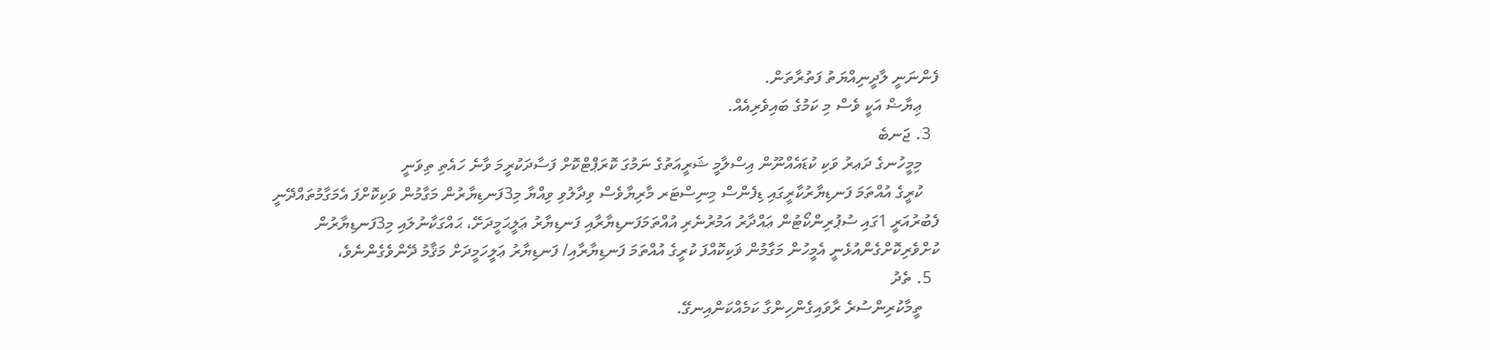ފެންނަނީ ލާދީނިއްޔަތު ފަތުރާތަން.
    ޢިޔާޟް އަކީ ވެސް މި ކަމުގެ ބައިވެރިއެއް.
  3. ޖަނބެ
    މިމީހުނގެ ދަޢރު ވަކި ކުޑައެއްނޫން އިސްލާމީ ޝަރީއަތުގެ ނަމުގަ ކޮރަޕްޓްކޮށް ފަސާދަކުރީމަ ވާނެ ހައެތި ތިވަނީ
    ކުރީގެ އުއްތަމަ ފަނޑިޔާރުކާރީގައި ޑިފެންސް މިނިސްޓަރ މާރިޔާވެސް ވިދާލުވި ވިއްޔާ މި3ފަނޑިޔާރުން މަގާމުން ވަކިކޮށްފަ އެމަގާމުތައްދޭނީ ފެބުރުއަރީ 1ގައި ސުޕުރިންކޯޓުން ޢައްދާރު އަމުރުނެރި އުއްތަމަފަނޑިޔާރާއި ފަނޑިޔާރު ޢަލީޙަމީދަށޭ، ޙައްގަކާނުލައި މި3ފަނޑިޔާރުން ކުށްވެރިކޮށްގެންއުޅެނީ އެމީހުން މަގާމުން ޥަކިކޮއްފަ ކުރީގެ އުއްތަމަ ފަނޑިޔާރާއި/ ފަނޑިޔާރު ޢަލީހަމީދަށް މަޤާމު ދޭންވެގެންނެވެ،
  5. ތެދު
    ތީމާކުރިންސުރެ ރާވައިގެންހިންގާ ކަމެއްކަންއިނގޭ.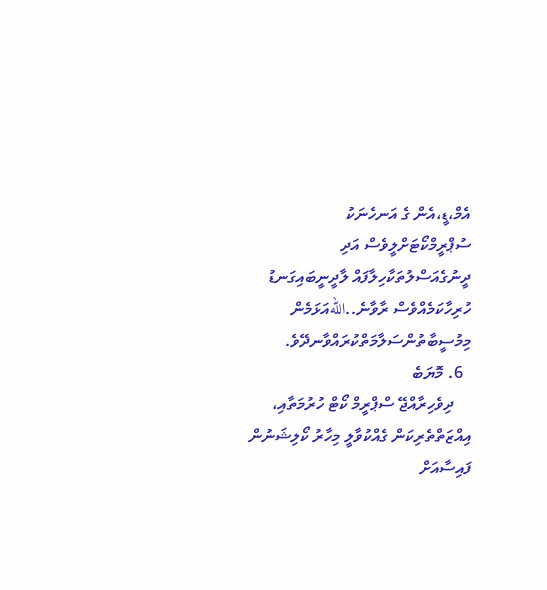އެމް،ޑީ،އެން ގެ އަނހެނަކު ސުޕްރީމްކޯޓަށްލީވެސް އަދި ދީނުގެއަސްލުތަކާހިލާފައް ލާދީނީބައިގަނޑު ހުރިހާކަމެއްވެސް ރާވާނެ..اللهއަޅަމެން މިމުސީބާތުންސަލާމަތްކުރައްވާނދޭވެ.
  6. މޮޔަބެ
    ދިވެހިރާއްޖޭ ސްޕްރީމް ކޯޓް ހުރުމަތާއި، އިއްޒަތްތެރިކަން ގެއްކުވާލީ މިހާރު ކޯލިޝަނުން ފައިސާއަށް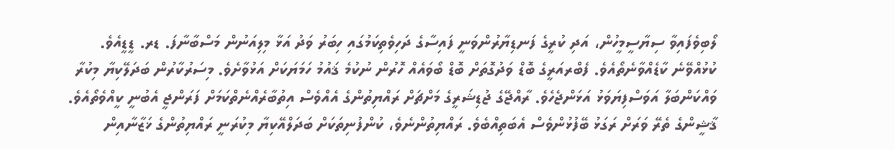ލޯބިވެފައިވާ ސިޔާސީމީހުން، އަދި ކުރީގެ ފަނޑިޔާރުންވަނީ ފައިސާގެ ދަހިވެތިކަމުގައި ހިބަރު ވަދު އަޅާ މިލިއަނުން މަސްބާނާފަ. ޑރ. ޑީޑީއެވެ. ކުޅުއްވޭނެ ކާޑެއްވާނެތޯއެވެ. ފެބްރއަރީގެ ބޮޑް ވަދުގޮތަށް ބޮޑް ބޯވައެއް ހޮރުން ނުކުމެ ޤައުމު ހަމަޔަކަށް އަޅުވާށެވެ. މިސަރުކާރުން ބަދަލޭކިޔާ މިކުރާ ވައްކަންބަލާ އަވަސްފިޔަވަޅު އަޅަންޖެހެވެ. ރާއްޖޭގެ ޖުޑިޝަރީގެ މަށްޗަށް ރައްޔިތުންގެ އެއްވެސް އިތުބާރެއްނެތްކަމަށް ފަރަންޖީ އެބުނީ ކީއްވެތޯއެވެ. ޤާޝީންގެ ތެރޭ ވަރަށް ރަގަޅު ބޭފުޅުންވެސް އެބަތިއްބެވެ. ރައްޔިތުންނެވެ، ކުންފުނިތަކަށް ބަދަލްއޭކިޔާ މިކުރަނީ ރައްޔިތުންގެ ޚަޒާނާއިން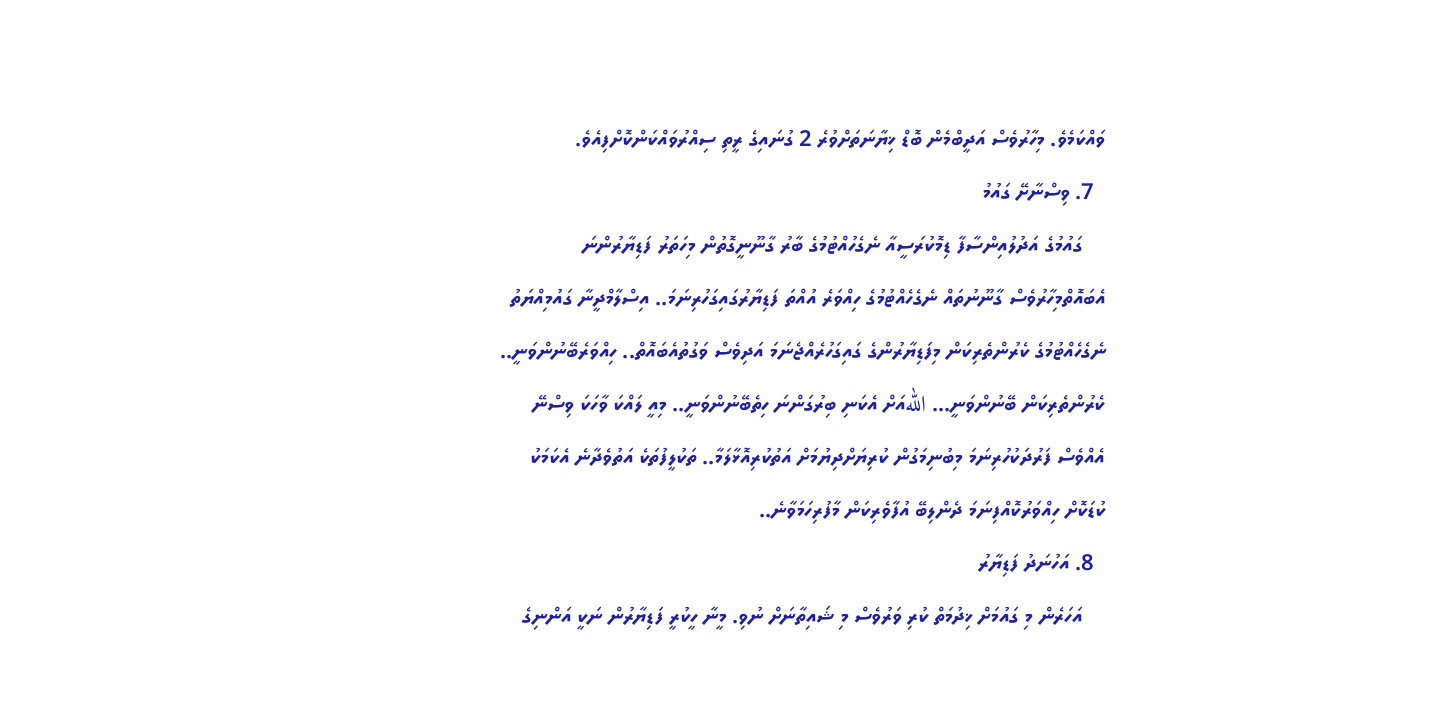ވައްކަމެވެ. މިހާރުވެސް އަދީބްމެން ބޮޑް ޚިޔާނަތަށްވުރެ 2 ގުނައިގެ ރީތި ސިއްރުވައްކަންކޮށްފިއެވެ.
  7. ވިސްނާށޭ ގައުމު
    ގައުމުގެ އަދުލުއިންސާފާ ޑިމޮކުރަސީއާ ނެގެހުއްޓުމުގެ ބާރު ގާނޫނީގޮތުން މިހަތަރު ފަޑިޔާރުންނަ އެބައޮތްމިހާރުވެސް ގާނޫނުތައް ނެގެހެއްޓުމުގެ ހިއްވަރެ އުއްތަ ފަޑިޔާރުގައިގަހުރިނަމަ.. އިސްލާމްދީނާ ގައުމިއްޔަތު ނެގެހެއްޓުމުގެ ކެރުންތެރިކަން މިފަޑިޔާރުންގެ ގައިގަހުރެއްޖެނަމަ އަދިވެސް ވަގުތުއެބައޮތް.. ހިއްވަރެބޭނުންވަނީ.. ކެރުންތެރިކަން ބޭނުންވަނީ... اللهއަށް އެކަނި ބިރުގަންނަ ހިތެބޭނުންވަނީ.. މިއީ ލައްކަ ވާހަކަ ވިސްނޭ އެއްވެސް ފަރުދަކުހުރިނަމަ މިބުނިމަގުން ކުރިޔަށްދިޔުމަށް އަތުކުރިއޮޅާލަމާ.. ތަކުލީފުތަކެ އަތުވެދާނެ އެކަމަކު ކުޑަކޮށް ހިއްވަރުކޮއްފިނަމަ ދެންލިބޭ އުފާވެރިކަން މާފުރިހަމަވާނެ..
  8. އަހުނަދު ފަޑިޔާރު
    އަހަރެން މި ގައުމަށް ޚިދުމަތް ކުރި ވަރުވެސް މި ޝައިތާނަށް ނުވި. މީނާ ހީކުރީ ފަޑިޔާރުން ނަކީ އަންނިގެ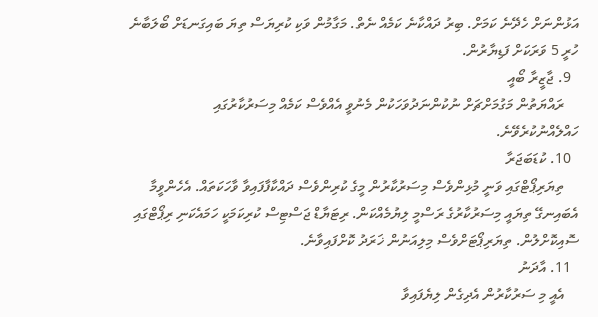އަޅުންނަށް ހެދޭނެ ކަމަށް. ބިރު ދައްކާނެ ކަމެއް ނެތް. މަގާމުން ވަކި ކުރިޔަސް ތިޔަ ބައިގަނޑަށް ބޯލަބާނެ ހުރީ 5 ވަރަކަށް ފަޑިޔާރުން.
  9. ޖާޒީރާ ބޯއީ
    ރައްޔަތުން މަގުމަށްޗަށް ނުކުންނަދުވަހަކުން މެނުވީ އެއްވެސް ކަމެއް މިސަރުކާރުގައި ހައްލެއްނުކުރެވޭނެ.
  10. ކުޑަބަޖަރާ
    ތިޔަރިޕޯޓްގައި ވަނީ މުޅިންވެސް މިސަރުކާރުން މީގެ ކުރިންވެސް ދައްކާފާފައިވާ ވާހަކަތައް. އެހެންވީމާ އެބައިނގޭ ތިޔައީ މިސަރުކާރުގެ ރަސްމީ ލިޔުމެއްކަން. ރިޓަޔާޑް ޖަސްޓިސް ކުރިކަމަކީ ހަމައެކަނި ރިޕޯޓްގައި ސޮއިކޮށްލުން. ތިޔަރިޕޯޓަށްވެސް މިލިއަނުން ޚަރަދު ކޮށްފައިވާނެ.
  11. އާދަނު
    އެއީ މި ސަރުކާރުން އެދިގެން ލިޔެފައިވާ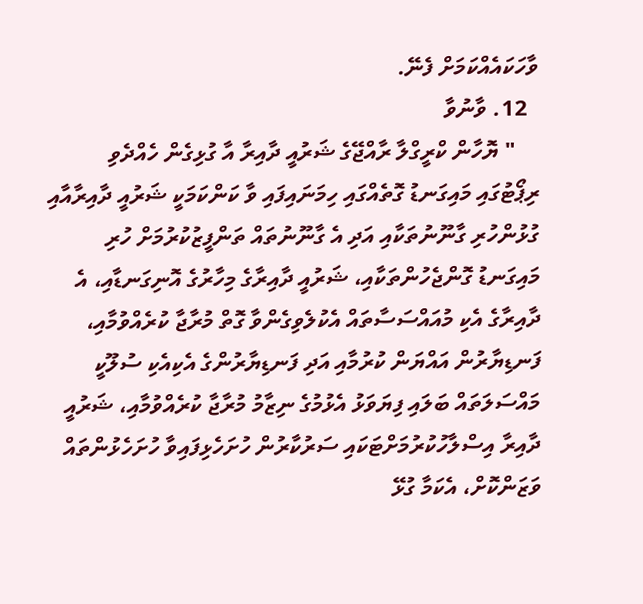ވާހަކައެއްކަމަށް ފެނޭ.
  12. ވާނުވާ
    " ޔޮހާން ކްރީގްލާ ރާއްޖޭގެ ޝަރުއީ ދާއިރާ އާ ގުޅިގެން ހެއްދެވި ރިޕޯޓުގައި މައިގަނޑު ގޮތެއްގައި ހިމަނައިފައި ވާ ކަންކަމަކީ ޝަރުއީ ދާއިރާއާއި ގުޅުންހުރި ގާނޫނުތަކާއި އަދި އެ ގާނޫނުތައް ތަންފީޒުކުރުމަށް ހުރި މައިގަނޑު ގޮންޖެހުންތަކާއި، ޝަރުއީ ދާއިރާގެ މިހާރުގެ އޮނިގަނޑާއި، އެ ދާއިރާގެ އެކި މުއައްސަސާތައް އެކުލެވިގެންވާ ގޮތް މުރާޖާ ކުރެއްވުމާއި، ފަނޑިޔާރުން އައްޔަން ކުރުމާއި އަދި ފަނޑިޔާރުންގެ އެކިއެކި ސުލޫކީ މައްސަލަތައް ބަލައި ފިޔަވަޅު އެޅުމުގެ ނިޒާމު މުރާޖާ ކުރެއްވުމާއި، ޝަރުއީ ދާއިރާ އިސްލާހުކުރުމަށްޓަކައި ސަރުކާރުން ހުށަހެޅިފައިވާ ހުށަހެޅުންތައް ވަޒަންކޮށް، އެކަމާ ގުޅޭ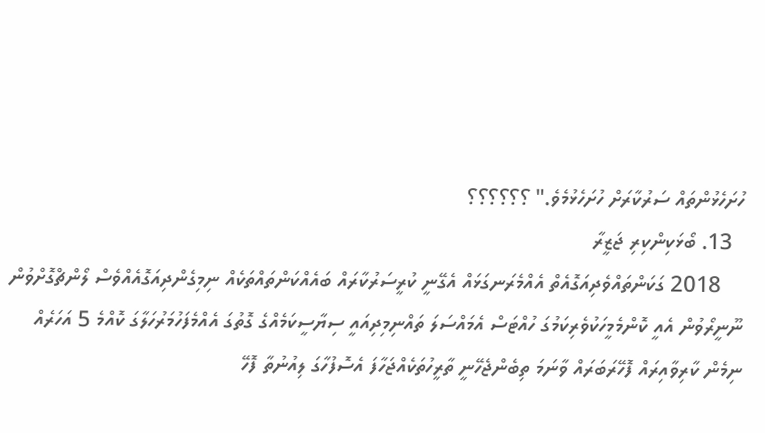ހުށަހެޅުންތައް ސަރުކާރަށް ހުށަހެޅުމެވެ." ؟؟؟؟؟؟
  13. ބޯޅަކިންކިރި ޖަޒީރާ
    2018 ގަކަންތައްވެދިއަގޮއެތް އެއްމެރަނގަޅައް އެގޭނީ ކުރީސަރުކާރައް ބައެއްކަންތައްތަކެއް ނިމިގެންދިއަގޮއެއްވެސް ލޯންޗްގޮށްވުން ނޫނީރޯވުން އެއީ ކޮންމެމީހަކުވެރިކަމުގަ ހުއްޓަސް އެމައްސަލަ ތައްނިމިދިއައީ ސިޔާސީކަމެއްގެ ގޮތުގަ އެއްމެފަހުމަރުހަލާގަ ކޮއްމެ 5 އަހަރެއް ނިމެން ކާރިވާއިރައް ފޮހޭރަބަރައް ވާނަމަ ތިބެންޖެހޭނީ ތާރީހުތަކެއްޖަހާފަ އެސޮފުހާގަ ލިއުނުތާ ފޮހޭ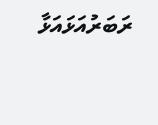ރަބަރުއަޅައަޅާ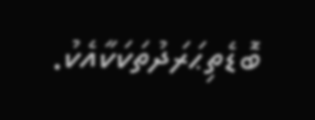ބޮޑެތިޙަރަދުތަކަކާއެކު.